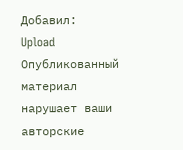Добавил:
Upload Опубликованный материал нарушает ваши авторские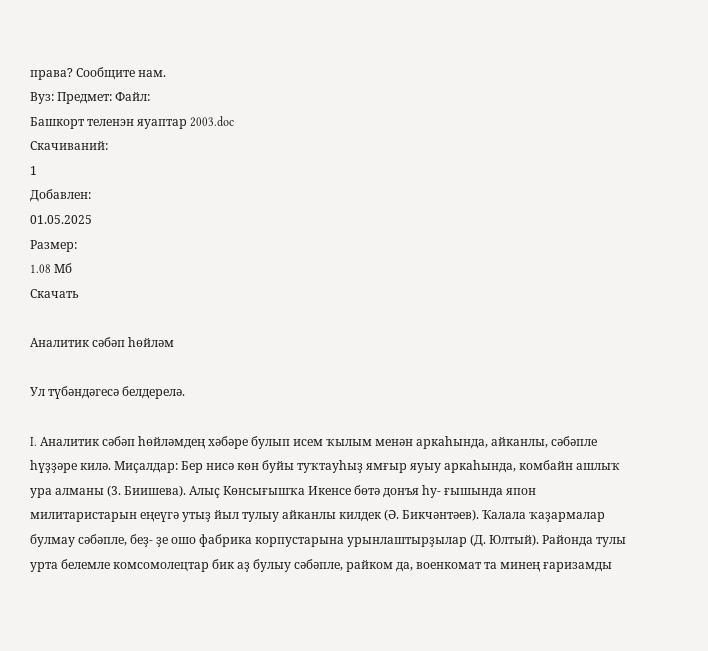права? Сообщите нам.
Вуз: Предмет: Файл:
Башкорт теленэн яуаптар 2003.doc
Скачиваний:
1
Добавлен:
01.05.2025
Размер:
1.08 Mб
Скачать

Аналитик сәбәп һөйләм

Ул түбәндәгесә белдерелә.

I. Аналитик сәбәп һөйләмдең хәбәре булып исем ҡылым менән аркаһында, айканлы, сәбәпле һүҙҙәре килә. Миҫалдар: Бер нисә көн буйы туҡтауһыҙ ямғыр яуыу аркаһында, комбайн ашлыҡ ура алманы (3. Биишева). Алыҫ Көнсығышҡа Икенсе бөтә донъя һу- ғышында япон милитаристарын еңеүгә утыҙ йыл тулыу айканлы килдек (Ә. Бикчәнтәев). Ҡалала ҡаҙармалар булмау сәбәпле, беҙ- ҙе ошо фабрика корпустарына урынлаштырҙылар (Д. Юлтый). Районда тулы урта белемле комсомолецтар бик аҙ булыу сәбәпле, райком да, военкомат та минең ғаризамды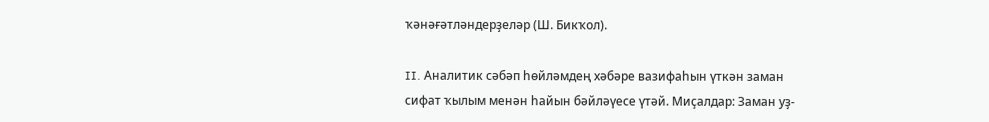ҡәнәғәтләндерҙеләр (Ш. Бикҡол).

II. Аналитик сәбәп һөйләмдең хәбәре вазифаһын үткән заман сифат ҡылым менән һайын бәйләүесе үтәй. Миҫалдар: Заман уҙ-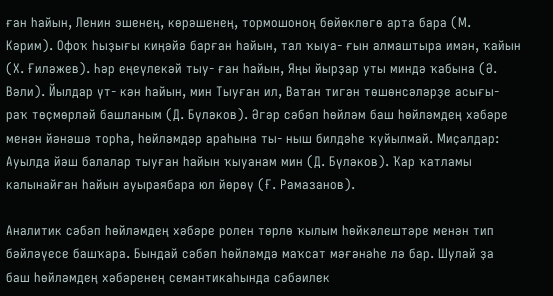ған һайын, Ленин эшенең, көрәшенең, тормошоноң бөйөклөгө арта бара (М. Кәрим). Офоҡ һыҙығы киңәйә барған һайын, тал ҡыуа- ғын алмаштыра имән, ҡайын (Х. Ғиләжев). Һәр еңеүлекәй тыу- ған һайын, Яңы йырҙар уты миндә ҡабына (Ә. Вәли). Йылдар үт- кән һайын, мин Тыуған ил, Ватан тигән төшөнсәләрҙе асығы- раҡ төҫмөрләй башланым (Д. Бүләков). Әгәр сәбәп һөйләм баш һөйләмдең хәбәре менән йәнәшә торһа, һөйләмдәр араһына ты- ныш билдәһе ҡуйылмай. Миҫалдар: Ауылда йәш балалар тыуған һайын ҡыуанам мин (Д. Бүләков). Ҡар ҡатламы калынайған һайын ауыраябара юл йөрөү (Ғ. Рамазанов).

Аналитик сәбәп һөйләмдең хәбәре ролен төрлө ҡылым һөйкәлештәре менән тип бәйләүесе башҡара. Бындай сәбәп һөйләмдә маҡсат мәғәнәһе лә бар. Шулай ҙа баш һөйләмдең хәбәренең семантикаһында сәбәилек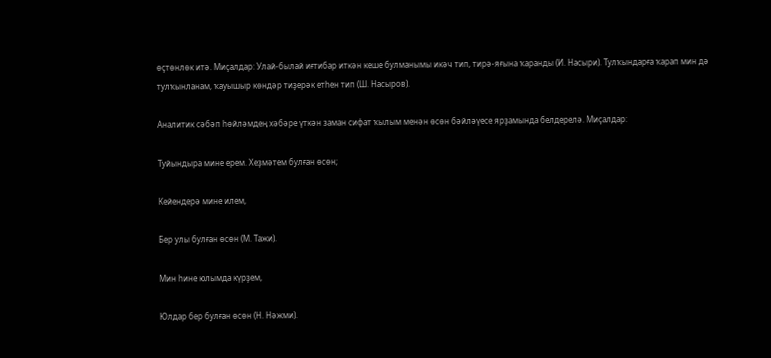өҫтөнлөк итә. Миҫалдар: Улай-былай иғтибар иткән кеше булманымы икәч тип, тирә-яғына ҡаранды (И. Насыри). Тулҡындарға ҡарап мин дә тулҡынланам, ҡауышыр көндәр тиҙерәк етһен тип (Ш. Насыров).

Аналитик сәбәп һөйләмдең хәбәре үткән заман сифат ҡылым менән өсөн бәйләүесе ярҙамында белдерелә. Миҫалдар:

Туйындыра мине ерем. Хеҙмәтем булған өсөн;

Кейендерә мине илем,

Бер улы булған өсөн (М. Тажи).

Мин һине юлымда күрҙем,

Юлдар бер булған өсөн (Н. Нәжми).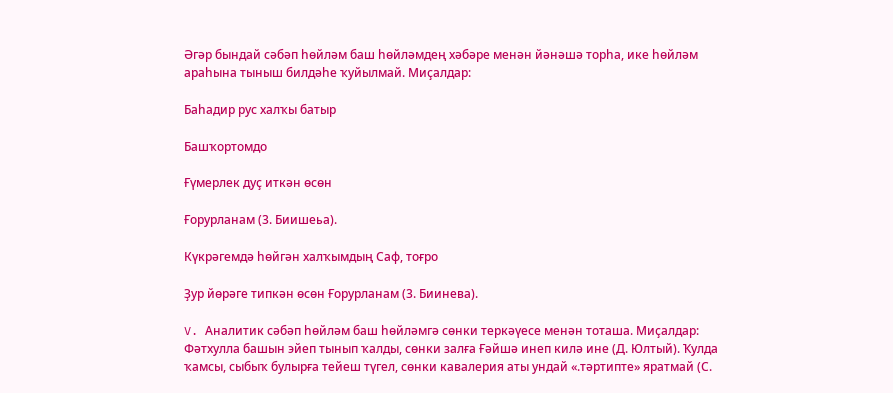Әгәр бындай сәбәп һөйләм баш һөйләмдең хәбәре менән йәнәшә торһа, ике һөйләм араһына тыныш билдәһе ҡуйылмай. Миҫалдар:

Баһадир рус халҡы батыр

Башҡортомдо

Ғүмерлек дуҫ иткән өсөн

Ғорурланам (3. Биишеьа).

Күкрәгемдә һөйгән халҡымдың Саф, тоғро

Ҙур йөрәге типкән өсөн Ғорурланам (3. Биинева).

V. Аналитик сәбәп һөйләм баш һөйләмгә сөнки теркәүесе менән тоташа. Миҫалдар: Фәтхулла башын эйеп тынып ҡалды, сөнки залға Ғәйшә инеп килә ине (Д. Юлтый). Ҡулда ҡамсы, сыбыҡ булырға тейеш түгел, сөнки кавалерия аты ундай «.тәртипте» яратмай (С.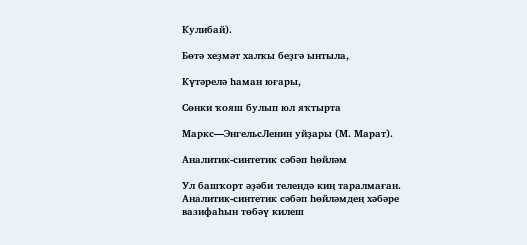Кулибай).

Бөтә хеҙмәт халҡы беҙгә ынтыла,

Күтәрелә һаман юғары,

Сөнки ҡояш булып юл яҡтырта

Маркс—ЭнгельсЛенин уйҙары (М. Марат).

Аналитик-синтетик сәбәп һөйләм

Ул башҡорт әҙәби телендә киң таралмаған. Аналитик-синтетик сәбәп һөйләмдең хәбәре вазифаһын төбәү килеш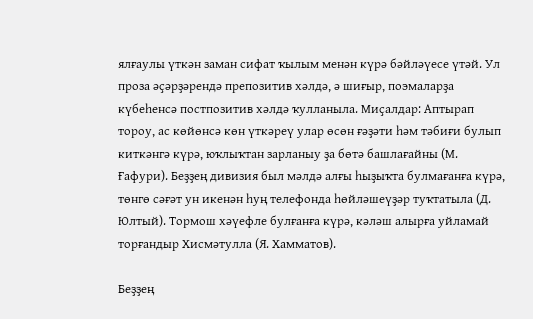ялғаулы үткән заман сифат ҡылым менән күрә бәйләүесе үтәй. Ул проза әҫәрҙәрендә препозитив хәлдә, ә шиғыр, поэмаларҙа күбеһенсә постпозитив хәлдә ҡулланыла. Миҫалдар: Аптырап тороу, ас көйөнсә көн үткәреү улар өсөн ғәҙәти һәм тәбиғи булып киткәнгә күрә, юҡлыҡтан зарланыу ҙа бөтә башлағайны (М. Ғафури). Беҙҙең дивизия был мәлдә алғы һыҙыҡта булмағанға күрә, төнгө сәғәт ун икенән һуң телефонда һөйләшеүҙәр туҡтатыла (Д. Юлтый). Тормош хәүефле булғанға күрә, кәләш алырға уйламай торғандыр Хисмәтулла (Я. Хамматов).

Беҙҙең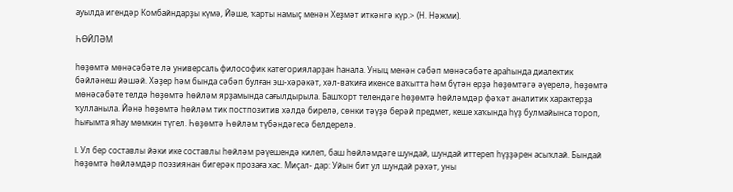ауылда игендәр Комбайндарҙы күмә, Йәше, ҡарты намыҫ менән Хеҙмәт иткәнгә күр.> (Н. Нәжми).

ҺӨЙЛӘМ

һөҙөмтә мөнәсәбәте лә универсаль философик категорияларҙан һанала. Уныц менән сәбәп мөнәсәбәте араһында диалектик бәйләнеш йәшәй. Хәҙер һәм бында сәбәп булған эш-хәрәкәт, хәл-ваҡиға икенсе ваҡытта һәм бүтән ерҙә һөҙөмтәгә әүерелә, һөҙөмтә мөнәсәбәте телдә һөҙөмтә һөйләм ярҙамында сағылдырыла. Башҡорт телендәге һөҙөмтә һөйләмдәр фәҡәт аналитик характерҙа ҡулланыла. Йәнә һөҙөмтә һөйләм тик постпозитив хәлдә бирелә, сөнки тәүҙә берәй предмет, кеше хаҡында һүҙ булмайынса тороп, һығымта яһау мөмкин түгел. Һөҙөмтә Һөйләм түбәндәгесә белдерелә.

I. Ул бер составлы йәки ике составлы һөйләм рәүешендә килеп, баш һөйләмдәге шундай, шундай иттереп һүҙҙәрен асыҡлай. Бындай һөҙөмтә һөйләмдәр поэзиянан бигерәк прозаға хас. Миҫал- дар: Уйын бит ул шундай рәхәт, уны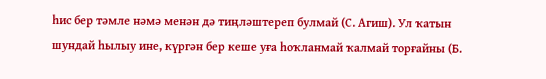һис бер тәмле нәмә менән дә тиңләштереп булмай (С. Агиш). Ул ҡатын шундай һылыу ине, күргән бер кеше уға һоҡланмай ҡалмай торғайны (Б.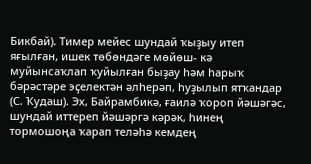Бикбай). Тимер мейес шундай ҡыҙыу итеп яғылған, ишек төбөндәге мөйөш- кә муйынсаҡлап ҡуйылған быҙау һәм һарыҡ бәрәстәре эҫелектән әлһерәп, һуҙылып ятҡандар (С. Ҡудаш). Эх, Байрамбикә, ғаилә ҡороп йәшәгәс, шундай иттереп йәшәргә кәрәк, һинең тормошоңа ҡарап теләһә кемдең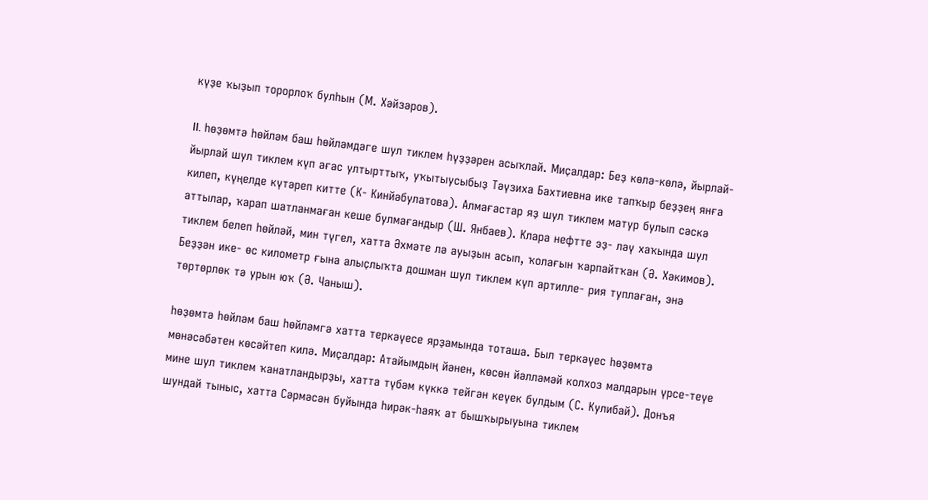күҙе ҡыҙып торорлоҡ булһын (М. Хәйзәров).

II. һөҙөмтә һөйләм баш һөйләмдәге шул тиклем һүҙҙәрен асыҡлай. Миҫалдар: Беҙ көлә-көлә, йырлай-йырлай шул тиклем күп ағас ултырттыҡ, уҡытыусыбыҙ Тәүзиха Бахтиевна ике тапҡыр беҙҙең янға килеп, күңелде күтәреп китте (К- Кинйәбулатова). Алмағастар яҙ шул тиклем матур булып сәскә аттылар, ҡарап шатланмаған кеше булмағандыр (Ш. Янбаев). Клара нефтте эҙ- ләү хаҡында шул тиклем белеп һөйләй, мин түгел, хатта Әхмәте лә ауыҙын асып, ҡолағын ҡарпайтҡан (Ә. Хәкимов). Беҙҙән ике- өс километр ғына алыҫлыҡта дошман шул тиклем күп артилле- рия туплаған, энә төртөрлөк тә урын юҡ (Ә. Чаныш).

һөҙөмтә һөйләм баш һөйләмгә хатта теркәүесе ярҙамында тоташа. Был теркәүес һөҙөмтә мөнәсәбәтен көсәйтеп килә. Миҫалдар: Атайымдың йәнен, көсөн йәлләмәй колхоз малдарын үрсе-теүе мине шул тиклем ҡанатландырҙы, хатта түбәм күккә тейгән кеүек булдым (С. Кулибай). Донъя шундай тыныс, хатта Сәрмәсән буйында һирәк-һаяҡ ат бышҡырыуына тиклем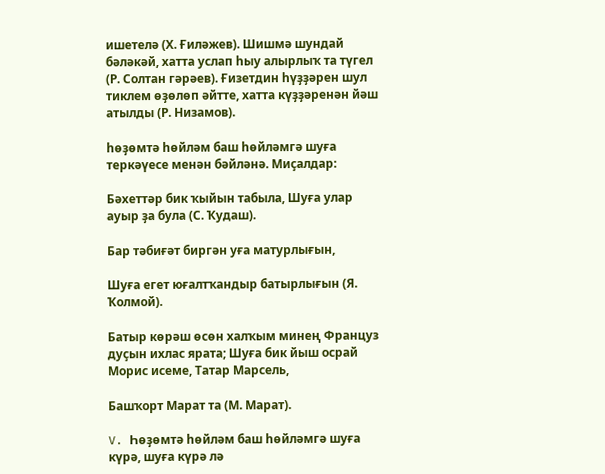ишетелә (Х. Ғиләжев). Шишмә шундай бәләкәй, хатта услап һыу алырлыҡ та түгел (Р. Солтан гәрәев). Ғизетдин һүҙҙәрен шул тиклем өҙөлөп әйтте, хатта күҙҙәренән йәш атылды (Р. Низамов).

һөҙөмтә һөйләм баш һөйләмгә шуға теркәүесе менән бәйләнә. Миҫалдар:

Бәхеттәр бик ҡыйын табыла, Шуға улар ауыр ҙа була (С. Ҡудаш).

Бар тәбиғәт биргән уға матурлығын,

Шуға егет юғалтҡандыр батырлығын (Я. Ҡолмой).

Батыр көрәш өсөн халҡым минең Француз дуҫын ихлас ярата; Шуға бик йыш осрай Морис исеме, Татар Марсель,

Башҡорт Марат та (М. Марат).

V. Һөҙөмтә һөйләм баш һөйләмгә шуға күрә, шуға күрә лә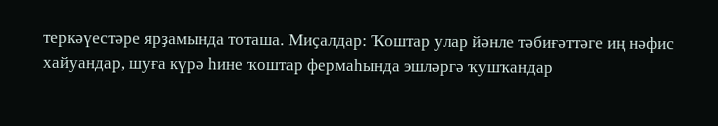теркәүестәре ярҙамында тоташа. Миҫалдар: Ҡоштар улар йәнле тәбиғәттәге иң нәфис хайуандар, шуға күрә һине ҡоштар фермаһында эшләргә ҡушҡандар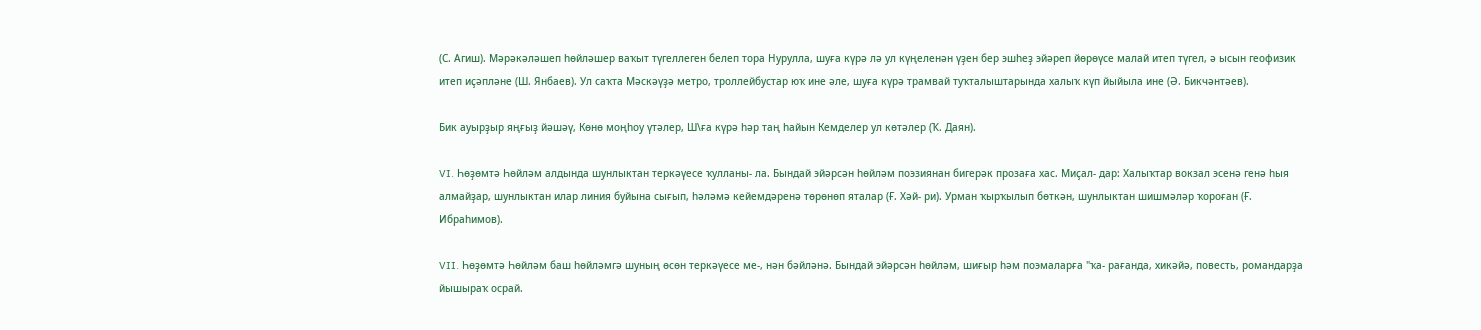(С. Агиш). Мәрәкәләшеп һөйләшер ваҡыт түгеллеген белеп тора Нурулла, шуға күрә лә ул күңеленән үҙен бер эшһеҙ эйәреп йөрөүсе малай итеп түгел, ә ысын геофизик итеп иҫәпләне (Ш. Янбаев). Ул саҡта Мәскәүҙә метро, троллейбустар юҡ ине әле, шуға күрә трамвай туҡталыштарында халыҡ күп йыйыла ине (Ә. Бикчәнтәев).

Бик ауырҙыр яңғыҙ йәшәү, Көнө моңһоу үтәлер, Ш\ға күрә һәр таң һайын Кемделер ул көтәлер (Ҡ. Даян).

VI. Һөҙөмтә Һөйләм алдында шунлыктан теркәүесе ҡулланы- ла. Бындай эйәрсән һөйләм поэзиянан бигерәк прозаға хас. Миҫал- дар: Халыҡтар вокзал эсенә генә һыя алмайҙар, шунлыктан илар линия буйына сығып, һәләмә кейемдәренә төрөнөп яталар (Ғ. Хәй- ри). Урман ҡырҡылып бөткән, шунлыктан шишмәләр ҡороған (Ғ. Ибраһимов).

VII. Һөҙөмтә Һөйләм баш һөйләмгә шуның өсөн теркәүесе ме-, нән бәйләнә. Бындай эйәрсән һөйләм, шиғыр һәм поэмаларға "ҡа- рағанда, хикәйә, повесть, романдарҙа йышыраҡ осрай.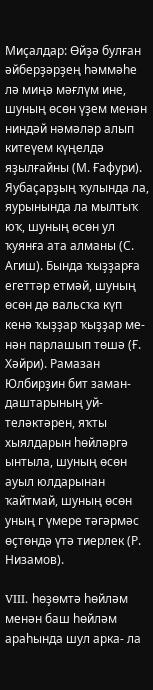Миҫалдар: Өйҙә булған әйберҙәрҙең һәммәһе лә миңә мәғлүм ине, шуның өсөн үҙем менән ниндәй нәмәләр алып китеүем күңелдә яҙылғайны (М. Ғафури). Яубаҫарҙың ҡулында ла, яурынында ла мылтыҡ юҡ, шуның өсөн ул ҡуянға ата алманы (С. Агиш). Бында ҡыҙҙарға егеттәр етмәй, шуның өсөн дә вальсҡа күп кенә ҡыҙҙар ҡыҙҙар ме- нән парлашып төшә (Ғ. Хәйри). Рамазан Юлбирҙин бит заман- даштарының уй-теләктәрен, яҡты хыялдарын һөйләргә ынтыла, шуның өсөн ауыл юлдарынан ҡайтмай, шуның өсөн уның г үмере тәгәрмәс өҫтөндә үтә тиерлек (Р. Низамов).

VIII. һөҙөмтә һөйләм менән баш һөйләм араһында шул арка- ла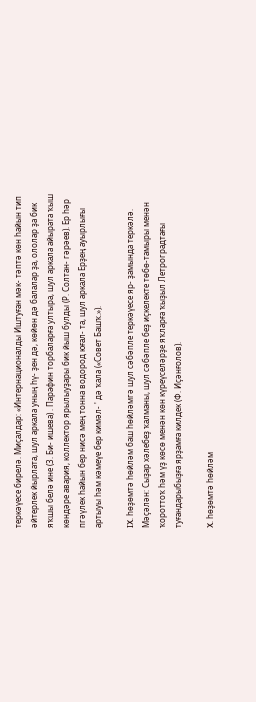теркәүесе бирелә. Миҫалдар: «Интернационалды Иштуған мәк- тәптә көн һайын тип әйтерлек йырлата, шул аркала уның һү- ҙен дә, көйөн дә балалар ҙа, ололар ҙа бик яҡшы белә ине (3. Би- ишева) . Парафин торбаларға ултыра, шул аркала айырата ҡыш көндәре авария, коллектор ярылыуҙары бик йыш булды (Р. Солтан- гәрәев). Ер һәр пгәүлек һайын бер нисә мең тонна водород юғал- та, шул аркала Ерҙең ауырлығы артыуы һәм кәмеүе бер кимәл- ' дә ҡала («Совет Башҡ.»).

IX. һөҙөмтә һөйләм баш һөйләмгә шул сәбәпле теркәүесе яр- ҙамында теркәлә. Мәҫәлән: Сыҙар хәлебеҙ ҡалманы, шул сәбәпле беҙ иҫкелекте төбө-тамыры менән ҡороттоҡ һәм үҙ көсө менән көн күреүселәрҙе яҡларға ҡыҙыл Летроградтағы туғандарыбыҙға ярҙамға килдек (Ф. Иҫәнғолов).

X. һөҙөмтә һөйләм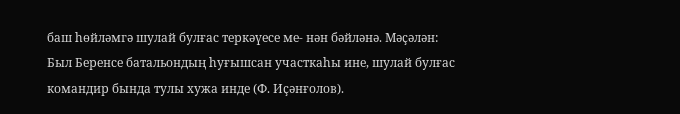баш һөйләмгә шулай булғас теркәүесе ме- нән бәйләнә. Мәҫәлән: Был Беренсе батальондың һуғышсан участкаһы ине, шулай булғас командир бында тулы хужа инде (Ф. Иҫәнғолов).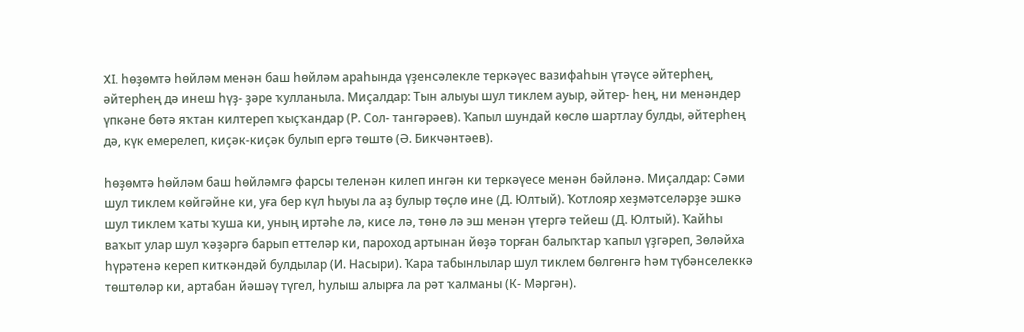XI. һөҙөмтә һөйләм менән баш һөйләм араһында үҙенсәлекле теркәүес вазифаһын үтәүсе әйтерһең, әйтерһең дә инеш һүҙ- ҙәре ҡулланыла. Миҫалдар: Тын алыуы шул тиклем ауыр, әйтер- һең, ни менәндер үпкәне бөтә яҡтан килтереп ҡыҫҡандар (Р. Сол- тангәрәев). Ҡапыл шундай көслө шартлау булды, әйтерһең дә, күк емерелеп, киҫәк-киҫәк булып ергә төштө (Ә. Бикчәнтәев).

һөҙөмтә һөйләм баш һөйләмгә фарсы теленән килеп ингән ки теркәүесе менән бәйләнә. Миҫалдар: Сәми шул тиклем көйгәйне ки, уға бер күл һыуы ла аҙ булыр төҫлө ине (Д. Юлтый). Ҡотлояр хеҙмәтселәрҙе эшкә шул тиклем ҡаты ҡуша ки, уның иртәһе лә, кисе лә, төнө лә эш менән үтергә тейеш (Д. Юлтый). Ҡайһы ваҡыт улар шул ҡәҙәргә барып еттеләр ки, пароход артынан йөҙә торған балыҡтар ҡапыл үҙгәреп, Зөләйха һүрәтенә кереп киткәндәй булдылар (И. Насыри). Ҡара табынлылар шул тиклем бөлгөнгә һәм түбәнселеккә төштөләр ки, артабан йәшәү түгел, һулыш алырға ла рәт ҡалманы (К- Мәргән).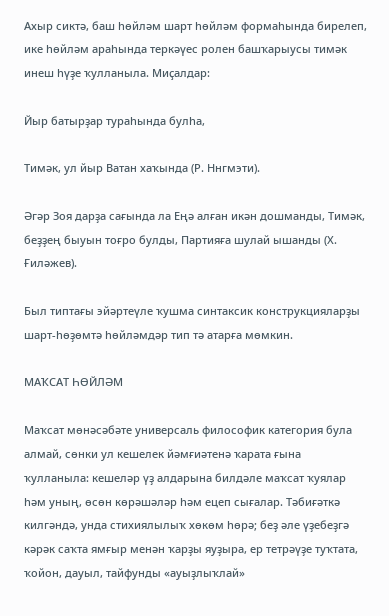Ахыр сиктә, баш һөйләм шарт һөйләм формаһында бирелеп, ике һөйләм араһында теркәүес ролен башҡарыусы тимәк инеш һүҙе ҡулланыла. Миҫалдар:

Йыр батырҙар тураһында булһа,

Тимәк, ул йыр Ватан хаҡында (Р. Ннгмэти).

Әгәр Зоя дарҙа сағында ла Еңә алған икән дошманды, Тимәк, беҙҙең быуын тоғро булды, Партияға шулай ышанды (Х. Ғиләжев).

Был типтағы эйәртеүле ҡушма синтаксик конструкцияларҙы шарт-һөҙөмтә һөйләмдәр тип тә атарға мөмкин.

МАҠСАТ ҺӨЙЛӘМ

Маҡсат мөнәсәбәте универсаль философик категория була алмай, сөнки ул кешелек йәмғиәтенә ҡарата ғына ҡулланыла: кешеләр үҙ алдарына билдәле маҡсат ҡуялар һәм уның, өсөн көрәшәләр һәм ецеп сығалар. Тәбиғәткә килгәндә, унда стихиялылыҡ хөкөм һөрә; беҙ әле үҙебеҙгә кәрәк саҡта ямғыр менән ҡарҙы яуҙыра, ер тетрәүҙе туҡтата, ҡойон, дауыл, тайфунды «ауыҙлыҡлай»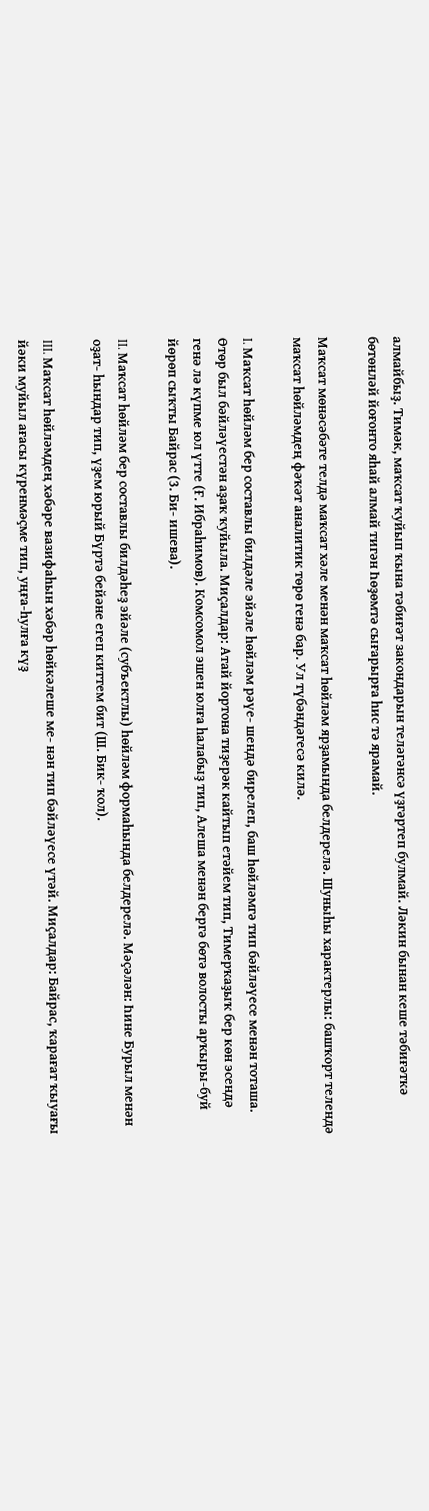алмайбыҙ. Тимәк, маҡсат ҡуйып ҡына тәбиғәт закондарын теләгәнсә үҙгәртеп булмай. Ләкин бынан кеше тәбиғәткә бөтөнләй йоғонто яһай алмай тигән Һөҙөмтә сығарырға һис тә ярамай.

Маҡсат мөнәсәбәте телдә маҡсат хәле менән маҡсат һөйләм ярҙамында белдерелә. Шуныһы характерлы: башҡорт телендә маҡсат һөйләмдең фәҡәт аналитик төрө генә бар. Ул түбәндәгесә килә.

I. Маҡсат һөйләм бер составлы билдәле эйәле һөйләм рәүе- шендә бирелеп, баш һөйләмгә тип бәйләүесе менән тоташа. Өтөр был бәйләүестән аҙаҡ ҡуйыла. Миҫалдар: Атай йортона тиҙерәк кайтып етәйем тип, Тимерҡаҙыҡ бер көн эсендә генә лә күпме юл үтте (Ғ. Ибраһимов). Комсомол эшен юлға һалабыҙ тип, Алеша менән бергә бөтә волосты арҡыры-буй йөрөп сыҡты Байрас (3. Би- ишева).

II. Маҡсат һөйләм бер составлы билдәһеҙ эйәле (субъектлы) һөйләм формаһында белдерелә. Мәҫәлән: Һине Бурыл менән оҙат- һындар тип, үҙем юрый Бүртә бейәне егеп киттем бит (Ш. Бик- ҡол).

III. Маҡсат һөйләмдең хәбәре вазифаһын хәбәр һөйкәлеше ме- нән тип бәйләүесе үтәй. Миҫалдар: Байрас, ҡарағат ҡыуағы йәки муйыл ағасы күренмәҫме тип, уңға-һулға күҙ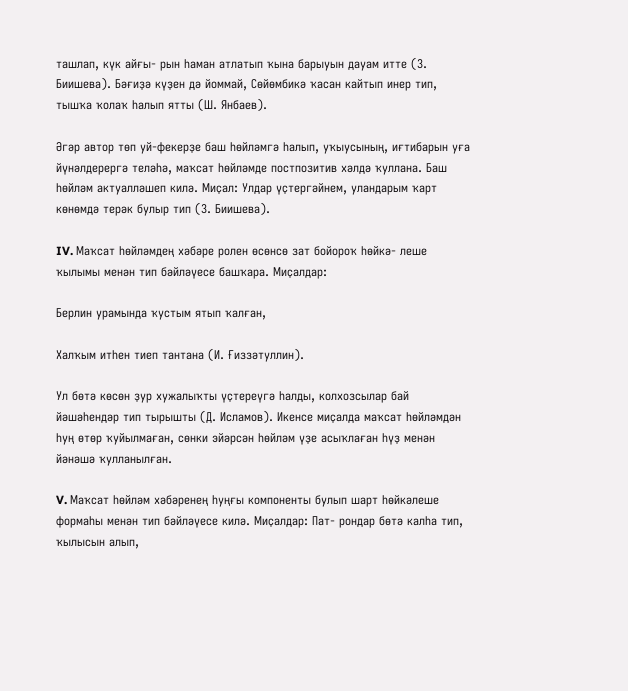ташлап, күк айғы- рын һаман атлатып ҡына барыуын дауам итте (3. Биишева). Бәғиҙә күҙен дә йоммай, Сөйөмбикә ҡасан кайтып инер тип, тышҡа ҡолаҡ һалып ятты (Ш. Янбаев).

Әгәр автор төп уй-фекерҙе баш һөйләмгә һалып, уҡыусының, иғтибарын уға йүнәлдерергә теләһә, маҡсат һөйләмде постпозитив хәлдә ҡуллана. Баш һөйләм актуалләшеп килә. Миҫал: Улдар үҫтергәйнем, уландарым ҡарт көнөмдә терәк булыр тип (3. Биишева).

IV. Маҡсат һөйләмдең хәбәре ролен өсөнсө зат бойороҡ һөйкә- леше ҡылымы менән тип бәйләүесе башҡара. Миҫалдар:

Берлин урамында ҡустым ятып ҡалған,

Халҡым итһен тиеп тантана (И. Ғиззәтуллин).

Ул бөтә көсөн ҙур хужалыҡты үҫтереүгә һалды, колхозсылар бай йәшәһендәр тип тырышты (Д. Исламов). Икенсе миҫалда маҡсат һөйләмдән һуң өтөр ҡуйылмаған, сөнки эйәрсән һөйләм үҙе асыҡлаған һүҙ менән йәнәшә ҡулланылған.

V. Маҡсат һөйләм хәбәренең һуңғы компоненты булып шарт һөйкәлеше формаһы менән тип бәйләүесе килә. Миҫалдар: Пат- рондар бөтә калһа тип, ҡылысын алып,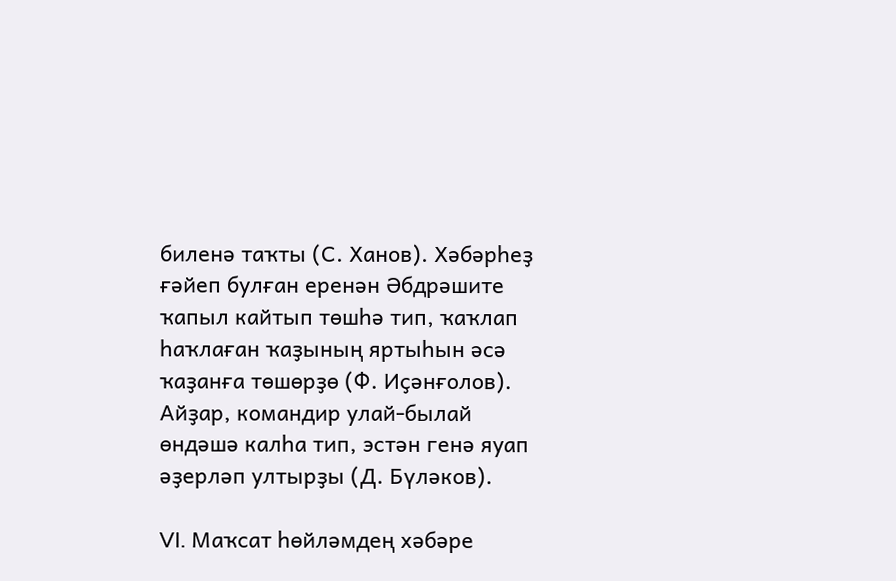биленә таҡты (С. Ханов). Хәбәрһеҙ ғәйеп булған еренән Әбдрәшите ҡапыл кайтып төшһә тип, ҡаҡлап һаҡлаған ҡаҙының яртыһын әсә ҡаҙанға төшөрҙө (Ф. Иҫәнғолов). Айҙар, командир улай-былай өндәшә калһа тип, эстән генә яуап әҙерләп ултырҙы (Д. Бүләков).

VI. Маҡсат һөйләмдең хәбәре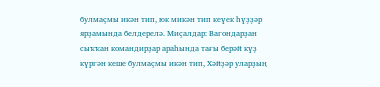булмаҫмы икән тип, юк микән тип кеүек һүҙҙәр ярҙамында белдерелә. Миҫалдар: Вагондарҙан сыҡҡан командирҙар араһында тағы берәй күҙ күргән кеше булмаҫмы икән тип, Хәйҙәр уларҙың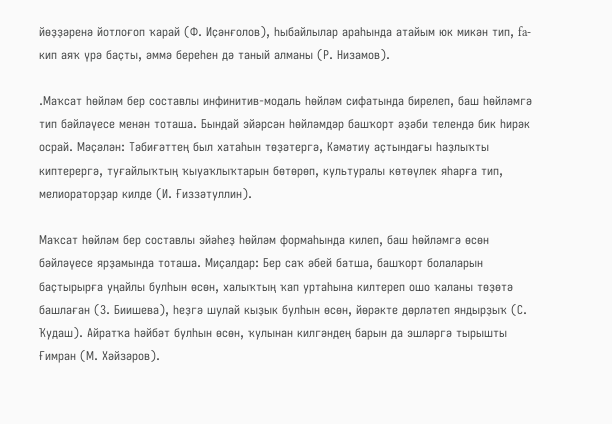йөҙҙәренә йотлоғоп ҡарай (Ф. Иҫәнғолов), һыбайлылар араһында атайым юк микән тип, fa-кип аяҡ үрә баҫты, әммә береһен дә таный алманы (Р. Низамов).

.Маҡсат һөйләм бер составлы инфинитив-модаль һөйләм сифатында бирелеп, баш һөйләмгә тип бәйләүесе менән тоташа. Бындай эйәрсән һөйләмдәр башҡорт әҙәби телендә бик һирәк осрай. Мәҫәлән: Тәбиғәттең был хатаһын төҙәтергә, Кәмәтиу аҫтындағы һаҙлыҡты киптерергә, туғайлыҡтың ҡыуаҡлыҡтарын бөтөрөп, культуралы көтөүлек яһарға тип, мелиораторҙар килде (И. Ғиззәтуллин).

Маҡсат һөйләм бер составлы эйәһеҙ һөйләм формаһында килеп, баш һөйләмгә өсөн бәйләүесе ярҙамында тоташа. Миҫалдар: Бер саҡ әбей батша, башҡорт болаларын баҫтырырға уңайлы булһын өсөн, халыҡтың ҡап уртаһына килтереп ошо ҡаланы төҙөтә башлаған (3. Биишева), һеҙгә шулай кыҙык булһын өсөн, йөрәкте дөрләтеп яндырҙыҡ (С. Ҡудаш). Айратҡа һәйбәт булһын өсөн, ҡулынан килгәндең барын да эшләргә тырышты Ғимран (М. Хәйзәров).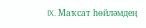IX. Маҡсат һөйләмдең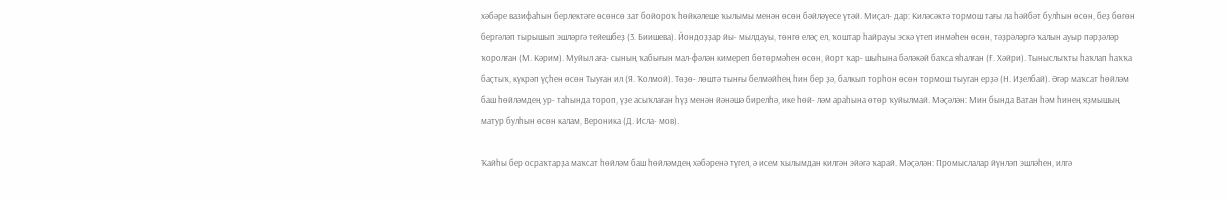хәбәре вазифаһын берлектәге өсөнсө зат бойороҡ һөйкәлеше ҡылымы менән өсөн бәйләүесе үтәй. Миҫал- дар: Киләсәктә тормош тағы ла һәйбәт булһын өсөн, беҙ бөгөн бергәләп тырышып эшләргә тейешбеҙ (3. Биишева). Йондоҙҙар йы- мылдауы, төнгө еләҫ ел, ҡоштар һайрауы эскә үтеп инмәһен өсөн, тәҙрәләргә ҡалын ауыр пәрҙәләр ҡоролған (М. Кәрим). Муйыл аға- сының ҡабығын мал-фәлән кимереп бөтөрмәһен өсөн, йорт ҡар- шыһына бәләкәй баҡса яһалған (Ғ. Хәйри). Тыныслыҡты һаҡлап һаҡҡа баҫтыҡ, күкрәп үҫһен өсөн Тыуған ил (Я. Ҡолмой). Төҙө- лөштә тынғы белмәйһең һин бер ҙә, балкып торһон өсөн тормош тыуган ерҙә (Н. Иҙелбай). Әгәр маҡсат һөйләм баш һөйләмдең ур- таһында тороп, үҙе асыҡлаған һүҙ менән йәнәшә бирелһә, ике һөй- ләм араһына өтөр ҡуйылмай. Мәҫәлән: Мин бында Ватан һәм һинең яҙмышың матур булһын өсөн калам, Вероника (Д. Исла- мов).

Ҡайһы бер осраҡтарҙа маҡсат һөйләм баш һөйләмдең хәбәренә түгел, ә исем ҡылымдан килгән эйәгә ҡарай. Мәҫәлән: Промыслалар йүнләп эшләһен, илгә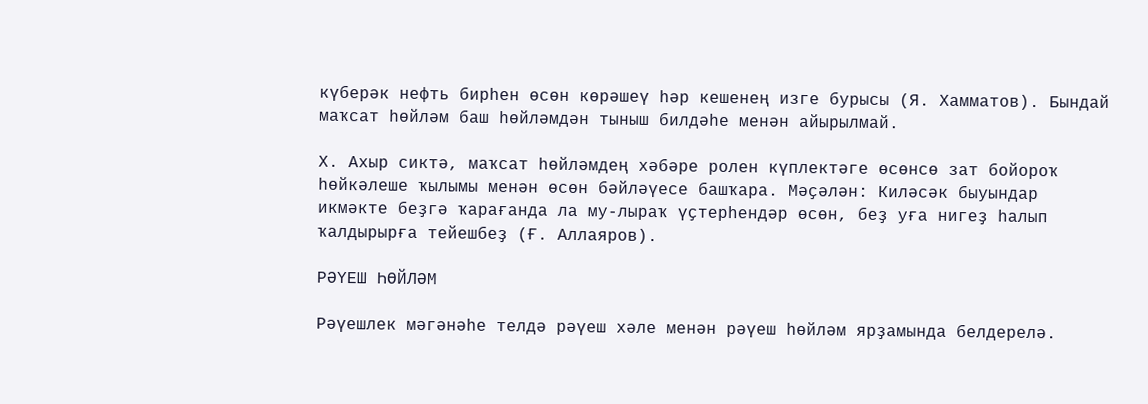күберәк нефть бирһен өсөн көрәшеү һәр кешенең изге бурысы (Я. Хамматов). Бындай маҡсат һөйләм баш һөйләмдән тыныш билдәһе менән айырылмай.

Х. Ахыр сиктә, маҡсат һөйләмдең хәбәре ролен күплектәге өсөнсө зат бойороҡ һөйкәлеше ҡылымы менән өсөн бәйләүесе башҡара. Мәҫәлән: Киләсәк быуындар икмәкте беҙгә ҡарағанда ла му-лыраҡ үҫтерһендәр өсөн, беҙ уға нигеҙ һалып ҡалдырырға тейешбеҙ (Ғ. Аллаяров).

РӘҮЕШ ҺӨЙЛӘМ

Рәүешлек мәгәнәһе телдә рәүеш хәле менән рәүеш һөйләм ярҙамында белдерелә.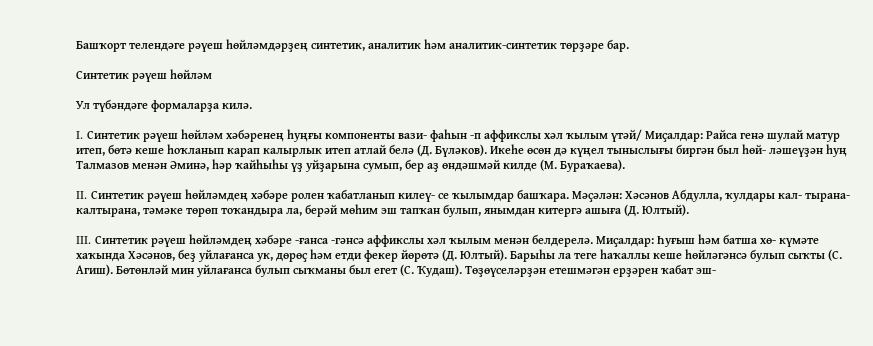Башҡорт телендәге рәүеш һөйләмдәрҙең синтетик, аналитик һәм аналитик-синтетик төрҙәре бар.

Синтетик рәүеш һөйләм

Ул түбәндәге формаларҙа килә.

I. Синтетик рәүеш һөйләм хәбәренең һуңғы компоненты вази- фаһын -п аффикслы хәл ҡылым үтәй/ Миҫалдар: Райса генә шулай матур итеп, бөтә кеше һоҡланып карап калырлык итеп атлай белә (Д. Бүләков). Икеһе өсөн дә күңел тыныслығы биргән был һөй- ләшеүҙән һуң Талмазов менән Әминә, һәр ҡайһыһы үҙ уйҙарына сумып, бер аҙ өндәшмәй килде (М. Бураҡаева).

II. Синтетик рәүеш һөйләмдең хәбәре ролен ҡабатланып килеү- се ҡылымдар башҡара. Мәҫәлән: Хәсәнов Абдулла, ҡулдары кал- тырана-калтырана, тәмәке төрөп тоҡандыра ла, берәй мөһим эш тапҡан булып, янымдан китергә ашыға (Д. Юлтый).

III. Синтетик рәүеш һөйләмдең хәбәре -ғанса -гәнсә аффикслы хәл ҡылым менән белдерелә. Миҫалдар: Һуғыш һәм батша хө- күмәте хаҡында Хәсәнов, беҙ уйлағанса ук, дөрөҫ һәм етди фекер йөрөтә (Д. Юлтый). Барыһы ла теге һаҡаллы кеше һөйләгәнсә булып сыҡты (С. Агиш). Бөтөнләй мин уйлағанса булып сыҡманы был егет (С. Ҡудаш). Төҙөүселәрҙән етешмәгән ерҙәрен ҡабат эш-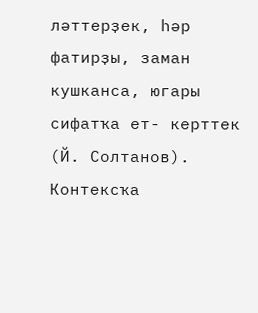ләттерҙек, һәр фатирҙы, заман кушканса, югары сифатҡа ет- керттек (Й. Солтанов). Контексҡа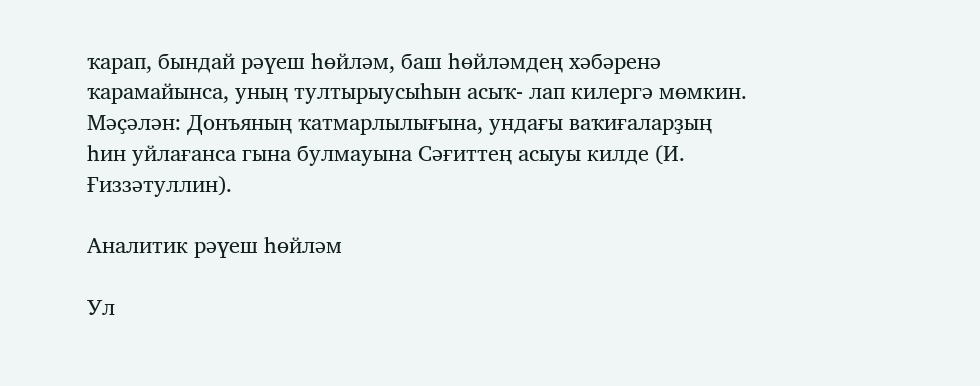ҡарап, бындай рәүеш һөйләм, баш һөйләмдең хәбәренә ҡарамайынса, уның тултырыусыһын асыҡ- лап килергә мөмкин. Мәҫәлән: Донъяның ҡатмарлылығына, ундағы ваҡиғаларҙың һин уйлағанса гына булмауына Сәғиттең асыуы килде (И. Ғиззәтуллин).

Аналитик рәүеш һөйләм

Ул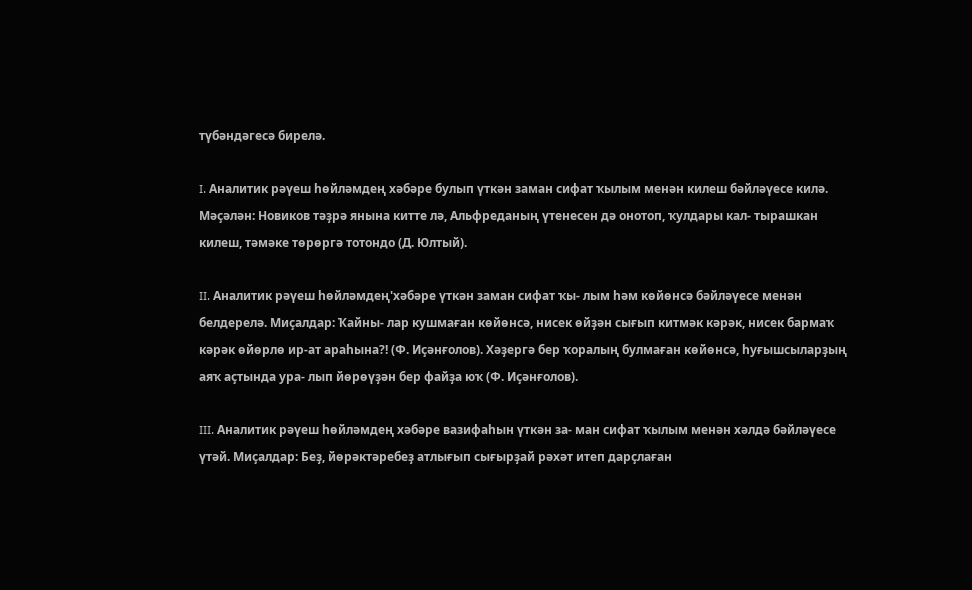түбәндәгесә бирелә.

I. Аналитик рәүеш һөйләмдең хәбәре булып үткән заман сифат ҡылым менән килеш бәйләүесе килә. Мәҫәлән: Новиков тәҙрә янына китте лә, Альфреданың үтенесен дә онотоп, ҡулдары кал- тырашкан килеш, тәмәке төрөргә тотондо (Д. Юлтый).

II. Аналитик рәүеш һөйләмдең'хәбәре үткән заман сифат ҡы- лым һәм көйөнсә бәйләүесе менән белдерелә. Миҫалдар: Ҡайны- лар кушмаған көйөнсә, нисек өйҙән сығып китмәк кәрәк, нисек бармаҡ кәрәк өйөрлө ир-ат араһына?! (Ф. Иҫәнғолов). Хәҙергә бер ҡоралың булмаған көйөнсә, һуғышсыларҙың аяҡ аҫтында ура- лып йөрөүҙән бер файҙа юҡ (Ф. Иҫәнғолов).

III. Аналитик рәүеш һөйләмдең хәбәре вазифаһын үткән за- ман сифат ҡылым менән хәлдә бәйләүесе үтәй. Миҫалдар: Беҙ, йөрәктәребеҙ атлығып сығырҙай рәхәт итеп дарҫлаған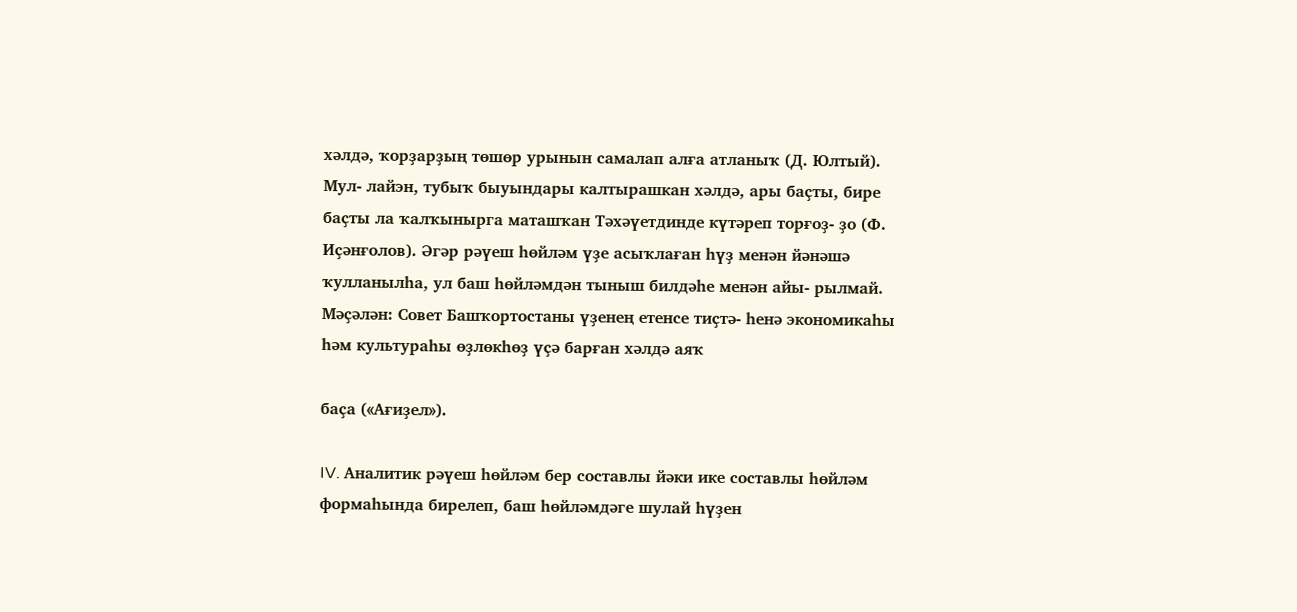хәлдә, ҡорҙарҙың төшөр урынын самалап алға атланыҡ (Д. Юлтый). Мул- лайэн, тубыҡ быуындары калтырашкан хәлдә, ары баҫты, бире баҫты ла ҡалҡынырга маташҡан Тәхәүетдинде күтәреп торғоҙ- ҙо (Ф. Иҫәнғолов). Әгәр рәүеш һөйләм үҙе асыҡлаған һүҙ менән йәнәшә ҡулланылһа, ул баш һөйләмдән тыныш билдәһе менән айы- рылмай. Мәҫәлән: Совет Башҡортостаны үҙенең етенсе тиҫтә- һенә экономикаһы һәм культураһы өҙлөкһөҙ үҫә барған хәлдә аяҡ

баҫа («Ағиҙел»).

IV. Аналитик рәүеш һөйләм бер составлы йәки ике составлы һөйләм формаһында бирелеп, баш һөйләмдәге шулай һүҙен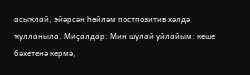асыҡлай, эйәрсән һөйләм постпозитив хәлдә ҡулланыла. Миҫалдар: Мин шулай уйлайым: кеше бәхетенә кермә,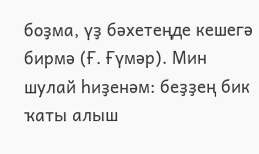боҙма, үҙ бәхетеңде кешегә бирмә (Ғ. Ғүмәр). Мин шулай һиҙенәм: беҙҙең бик ҡаты алыш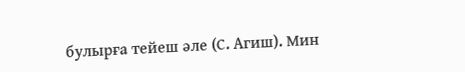булырға тейеш әле (С. Агиш). Мин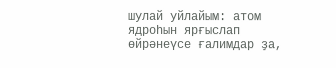шулай уйлайым: атом ядроһын ярғыслап өйрәнеүсе ғалимдар ҙа,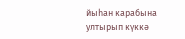йыһан карабына ултырып күккә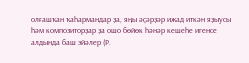олғашҡан ҡаһармандар ҙа, яңы әҫәрҙәр ижад иткән яҙыусы һәм композиторҙар ҙа ошо бөйөк һәнәр кешеһе игенсе алдында баш эйәлер (Р.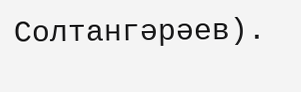Солтангәрәев).